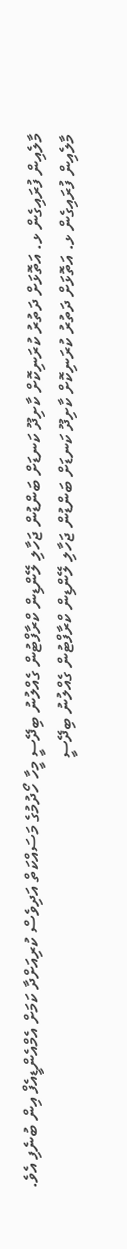މާލެއިން ފުރައިގެން ޅ. އަތޮޅަށް ދަތުރު ކުރަނިކޮށް ކާށިދޫ ކަނޑަށް ބަންޑުން ޖަހާލި ލޭންޑިން ކްރާފްޓުން ގެއްލުނު ބިދޭސީ މީހާ ހޯދުމުގެ މަސައްކަތް އަދިވެސް ކުރިއަށްދާ ކަމަށް އެމްއެންޑީއެފް އިން ބުނެފި އެވެ.
މާލެއިން ފުރައިގެން ޅ. އަތޮޅަށް ދަތުރު ކުރަނިކޮށް ކާށިދޫ ކަނޑަށް ބަންޑުން ޖަހާލި ލޭންޑިން ކްރާފްޓުން ގެއްލުނު ބިދޭސީ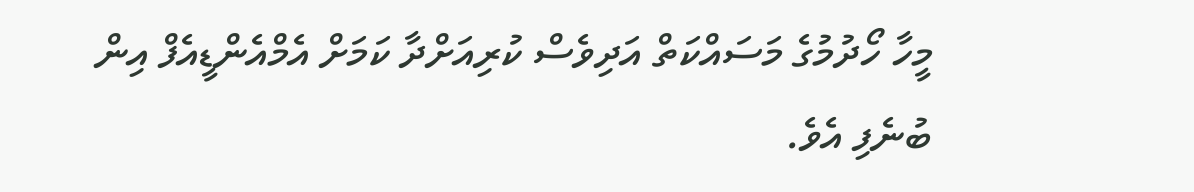މީހާ ހޯދުމުގެ މަސައްކަތް އަދިވެސް ކުރިއަށްދާ ކަމަށް އެމްއެންޑީއެފް އިން ބުނެފި އެވެ.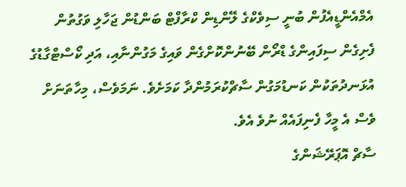އެމްއެންޑީއެފުން ބުނީ ސިވެކްގެ ލޭންޑިން ކްރާފްޓް ބަންޑުން ޖަހާލި ވަގުތުން ފެށިގެން ސިފައިންގެ ޑްރޯން ބޭނުންކޮށްގެން ވައިގެ މަގުންނާއި، އަދި ކޯސްޓްގާޑުގެ އުޅަނދުތަކުން ކަނޑުމަގުން ސާޗްކުރަމުންދާ ކަމަށެވެ. ނަމަވެސް، މިހާތަނަށް ވެސް އެ މީހާ ފެނިފައެއް ނުވެ އެވެ.
ސާޗް އޮޕަރޭޝަންގެ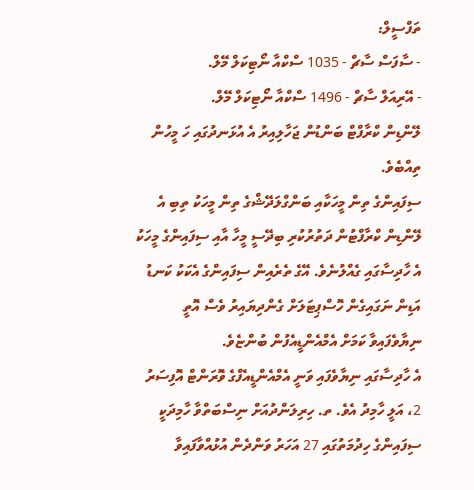ތަފްސީލް:
- ސާފަސް ސާޗް - 1035 ސްކްއާ ނޯޓިކަލް މޭލް.
- އޭރިއަލް ސާޗް - 1496 ސްކްއާ ނޯޓިކަލް މޭލް.
ލޭންޑިން ކްރާފްޓް ބަންޑުން ޖަހާލިއިރު އެ އުޅަނދުގައި ހަ މީހުން ތިއްބެވެ.
ސިފައިންގެ ތިން މީހަކާއި ބަންގްލަދޭޝްގެ ތިން މީހަކު ތިބި އެ ލޭންޑިން ކްރާފްޓުން ދަތުރުކުރި ބިދޭސީ މީހާ އާއި ސިފައިންގެ މީހަކު އެ ހާދިސާގައި ގެއްލުނެވެ. އޭގެ ތެރެއިން ސިފައިންގެ އެކަކު ކަނޑު އަޑިން ނަގައިގެން ހޮސްޕިޓަލަށް ގެންދިޔައިރު ވެސް އޮތީ ނިޔާވެފައިވާ ކަމަށް އެމްއެންޑީއެފުން ބުންޏެވެ.
އެ ހާދިސާގައި ނިޔާވެފައި ވަނީ އެމްއެންޑީއެފްގެ ވޮރަންޓް އޮފިސަރު 2، އަލީ ހާމިދު އެވެ. ތ. ހިރިލަންދުއަށް ނިސްބަތްވާ ހާމިދަކީ ސިފައިންގެ ހިދުމަތުގައި 27 އަހަރު ވަންދެން އުޅުއްވާފައިވާ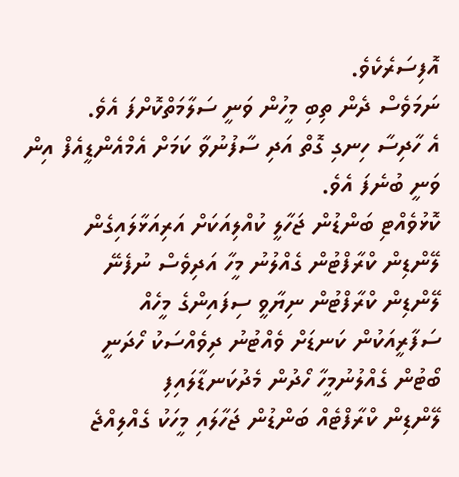އޮފިސަރެކެވެ.
ނަމަވެސް ދެން ތިބި މީހުން ވަނީ ސަލާމަތްކޮށްފަ އެވެ.
އެ ހާދިސާ ހިނގި ގޮތް އަދި ސާފުނުވާ ކަމަށް އެމްއެންޑީއެފް އިން ވަނީ ބުނެފަ އެވެ.
ކޮޅުވެއްޓި ބަންޑުން ޖަހާލީ ކުއްލިއަކަށް އަރިއަޅާލައިގެން
ލޭންޑިން ކްރާފްޓުން ގެއްލުނު މީހާ އަދިވެސް ނުފެނޭ
ލޭންޑިން ކްރާފްޓުން ނިޔާވީ ސިފައިންގެ މީހެއް
ސަފާރީއަކުން ކަނޑަށް ވެއްޓުނު ދިވެއްސަކު ހޯދަނީ
ބޯޓުން ގެއްލުނުމީހާ ހޯދުން މެދުކަނޑާލައިފި
ލޭންޑިން ކްރާފްޓެއް ބަންޑުން ޖަހާލައި މީހަކު ގެއްލިއްޖެ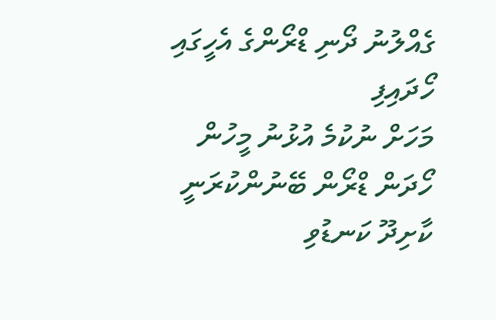ގެއްލުނު ދޯނި ޑްރޯންގެ އެހީގައި ހޯދައިފި
މަހަށް ނުކުމެ އުޅުނު މީހުން ހޯދަން ޑްރޯން ބޭނުންކުރަނީ
ކާށިދޫ ކަނޑުވި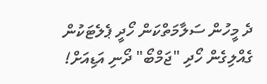ދެ މީހުން ސަލާމަތްކަން ހޯދީ ޕެލެޓަކުން
ގެއްލިގެން ހޯދި "ޖަމްބޯ" ދޯނި އަޑިއަށް!